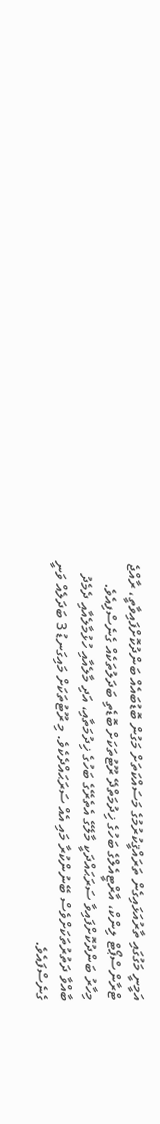އަމީނީ މަގުގައި ތާރުއަޅައިގެން ތަރައްޤީކުރުމުގެ މަސައްކަތަށް މަގުން ބޮޑުބައެއް ބަންދުކޮށްފައިވާތީ، ރާއްޖެ ޓްރާންސްޕޯޓް ލިންކް، އާރްޓީއެލްގެ ބަހުގެ ޚިދުމަތްދޭ ރޫޓުތަކަށް ބޮޑެތި ބަދަލުތަކެއް ގެނެސްފިއެވެ.
މިހާރު ބަންދުކޮށްފައިވާ ސަރަޙައްދަކީ މާލޭގެ އެތެރޭގެ ބަހުގެ ޚިދުމަތާއި، އަދި މާލެއާއި ހުޅުމާލެއާއި ދެމެދު ބާއްވާ ދަތުރުތަކަށްވެސް ބޭނުންކުރާ މައި އެއް ސަރަޙައްދެކެވެ. މި ރޫޓުތަކަށް މައިގަނޑު 3 ބަދަލެއް ވަނީ ގެނެސްފައެވެ.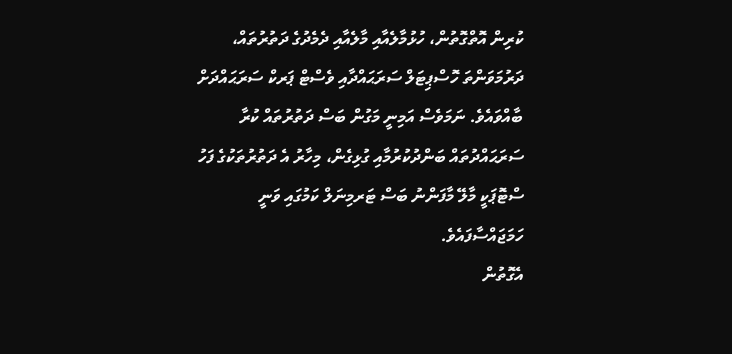ކުރިން އޮތްގޮތުން، ހުޅުމާލެއާއި މާލެއާއި ދެމެދުގެ ދަތުރުތައް، ދަރުމަވަންތަ ހޮސްޕިޓަލް ސަރަޙައްދާއި ވެސްޓް ޕަރކް ސަރަޙައްދަށް ބާއްވައެވެ. ނަމަވެސް އަމިނީ މަގުން ބަސް ދަތުރުތައް ކުރާ ސަރަޙައްދުތައް ބަންދުކުރުމާއި ގުޅިގެން، މިހާރު އެ ދަތުރުތަކުގެ ފަހު ސްޓޮޕަކީ މާލޭ މާފަންނު ބަސް ޓަރމިނަލް ކަމުގައި ވަނީ ހަމަޖައްސާފައެވެ.
އެގޮތުން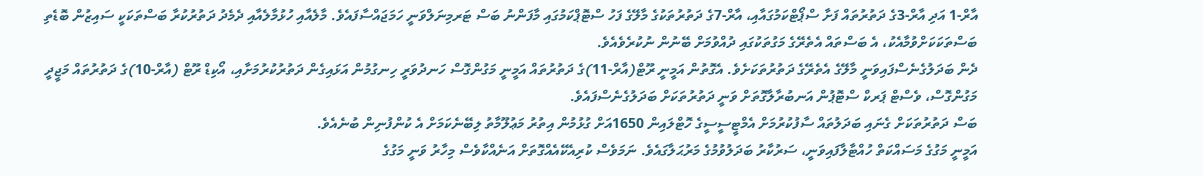އާރް-1 އަދި އާރް-3ގެ ދަތުރުތައް ފަށާ ސްޕޯޓްކަމުގައާއި، އާރް-7ގެ ދަތުރުތަކުގެ މާލޭގެ ފަހު ސްޓޮޕްކަމުގައި މާފަންނު ބަސް ޓަރމިނަލްވަނީ ހަމަޖައްސާފައެވެ. މާލެއާއި ހުޅުމާލެއާއި ދެމެދު ދަތުރުކުރާ ބަސްތަކަކީ ސައިޒުން ބޮޑެތި ބަސްތަކަކަށްވުމާއެކު، އެ ބަސްތައް އެތެރޭގެ މަގުތަކުގައި ދުއްވުމަށް ބޭނުން ނުކުރެވެއެވެ.
ދެން ބަދަލުގެނެސްފައިވަނީ މާލޭގެ އެތެރޭގެ ދަތުރުތަކަށެވެ. އެގޮތުން އަމީނީ ރޫޓް(އާރް-11)ގެ ދަތުރުތައް އަމީނީ މަގުންގޮސް ހަނދުވަރީ ހިނގުމުން އަޅައިގެން ދަތުރުކުރުމަށާއި، އޯކިޑް ރޫޓް (އާރް-10)ގެ ދަތުރުތައް މަޖީދީ މަގުންގޮސް، ވެސްޓް ޕަރކް ސްޓޮޕުން އަނބުރާލާގޮތަށް ވަނީ ދަތުރުތަކަށް ބަދަލުގެނެސްފައެވެ.
ބަސް ދަތުރުތަކަށް ގެނައި ބަދަލުތައް ސާފުކުރުމަށް އެމްޓީސީސީގެ ހޮޓްލައިން 1650އަށް ގުޅުމުން އިތުރު މަޢުލޫމާތު ލިބޭނެކަމަށް އެ ކުންފުނިން ބުނެއެވެ.
އަމީނީ މަގުގެ މަސައްކަތް ހުއްޓާލާފައިވަނީ، ސަރުކާރު ބަދަލުވުމުގެ މަރުޙަލާގައެވެ. ނަމަވެސް ކުރިއެކޭއެއްގޮތަށް އަނެއްކާވެސް މިހާރު ވަނީ މަގުގެ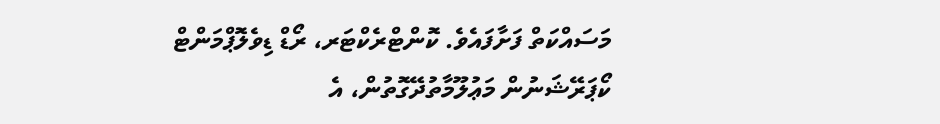މަސައްކަތް ފަށާފައެވެ. ކޮންޓްރެކްޓަރ، ރޯޑް ޑިވެލޮޕްމަންޓް ކޯޕަރޭޝަނުން މަޢުލޫމާތުދޭގޮތުން، އެ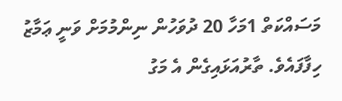މަސައްކަތް 1މަހާ 20 ދުވަހުން ނިންމުމަށް ވަނީ ޢަމާޒު ހިފާފައެވެ. ތާރުއަޅައިގެން އެ މަގު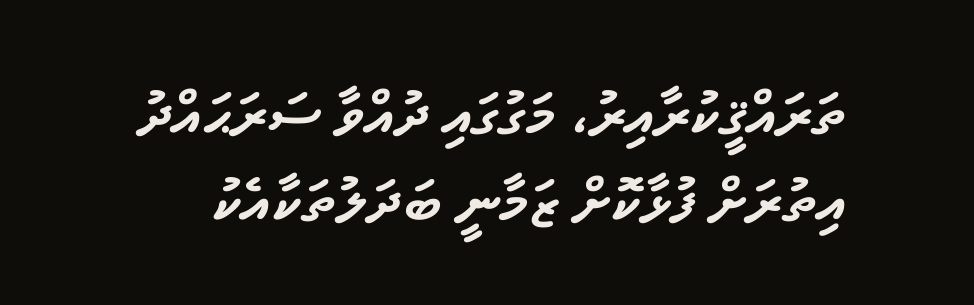ތަރައްޤީކުރާއިރު، މަގުގައި ދުއްވާ ސަރަޙައްދު އިތުރަށް ފުޅާކޮށް ޒަމާނީ ބަދަލުތަކާއެކު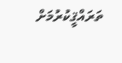ތަރައްޤީކުރުމަށް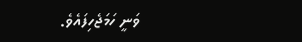ވަނީ ހަމަޖެހިފައެވެ.